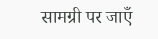सामग्री पर जाएँ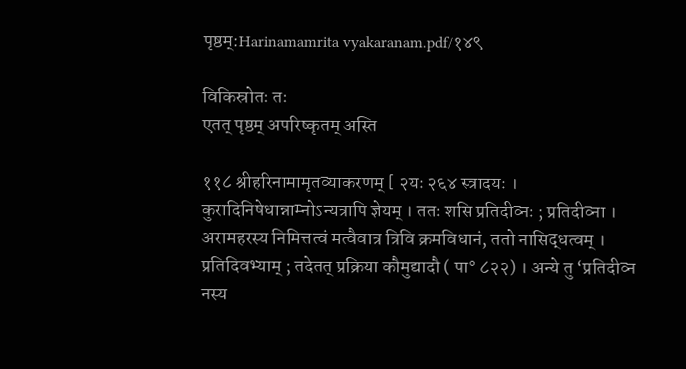पृष्ठम्:Harinamamrita vyakaranam.pdf/१४९

विकिस्रोतः तः
एतत् पृष्ठम् अपरिष्कृतम् अस्ति

११८ श्रीहरिनामामृतव्याकरणम् [ २यः २६४ स्त्रादयः । कुरादिनिषेधान्नाम्नोऽन्यत्रापि ज्ञेयम् । ततः शसि प्रतिदीव्नः ; प्रतिदीव्ना । अरामहरस्य निमित्तत्वं मत्वैवात्र त्रिवि क्रमविधानं, ततो नासिद्धत्वम् । प्रतिदिवभ्याम् ; तदेतत् प्रक्रिया कौमुद्यादौ ( पा° ८२२) । अन्ये तु ‘प्रतिदीव्न नस्य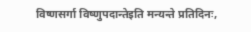विष्णसर्गा विष्णुपदान्तेइति मन्यन्ते प्रतिदिनः,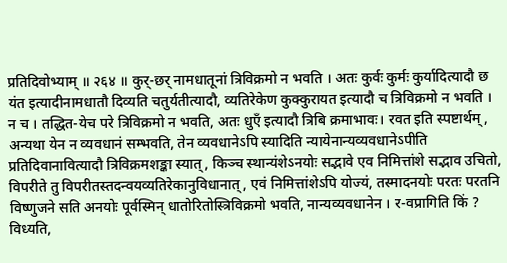प्रतिदिवोभ्याम् ॥ २६४ ॥ कुर्-छर् नामधातूनां त्रिविक्रमो न भवति । अतः कुर्वः कुर्मः कुर्यादित्यादौ छ यंत इत्यादीनामधातौ दिव्यति चतुर्यतीत्यादौ, व्यतिरेकेण कुक्कुरायत इत्यादौ च त्रिविक्रमो न भवति । न च । तद्धित-येच परे त्रिविक्रमो न भवति, अतः धुएँ इत्यादौ त्रिबि क्रमाभावः। रवत इति स्पष्टार्थम्, अन्यथा येन न व्यवधानं सम्भवति, तेन व्यवधानेऽपि स्यादिति न्यायेनान्यव्यवधानेऽपीति प्रतिदिवानावित्यादौ त्रिविक्रमशङ्का स्यात्, किञ्च स्थान्यंशेऽनयोः सद्भावे एव निमित्तांशे सद्भाव उचितो, विपरीते तु विपरीतस्तदन्वयव्यतिरेकानुविधानात्, एवं निमित्तांशेऽपि योज्यं, तस्मादनयोः परतः परतनि विष्णुजने सति अनयोः पूर्वस्मिन् धातोरितोस्त्रिविक्रमो भवति, नान्यव्यवधानेन । र-वप्रागिति किं ? विध्यति,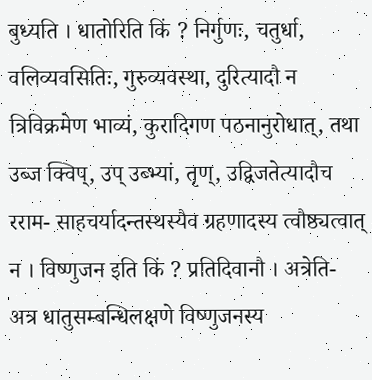बुध्यति । धातोरिति किं ? निर्गुणः, चतुर्धा, वलिव्यवसितिः, गुरुव्यवस्था, दुरित्यादौ न त्रिविक्रमेण भाव्यं, कुरादिगण पठनानुरोधात्, तथा उब्ज क्विप्, उप् उब्भ्यां, तृण्, उद्विजतेत्यादौच रराम- साहचर्यादन्तस्थस्यैव ग्रहणादस्य त्वौष्ठ्यत्वात् न । विष्णुजन इति किं ? प्रतिदिवानौ । अत्रेति- अत्र धातुसम्बन्धिलक्षणे विष्णुजनस्य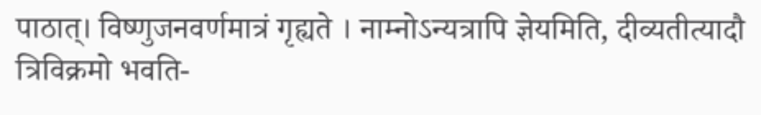पाठात्। विष्णुजनवर्णमात्रं गृह्यते । नाम्नोऽन्यत्रापि ज्ञेयमिति, दीव्यतीत्यादौ त्रिविक्रमो भवति-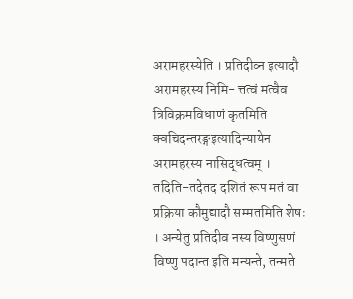अरामहरस्येति । प्रतिदीव्न इत्यादौ अरामहरस्य निमि- त्तत्वं मत्वैव त्रिविक्रमविधाणं कृतमिति क्वचिदन्तरङ्गइत्यादिन्यायेन अरामहरस्य नासिद्धत्वम् । तदिति-तदेतद दशितं रूप मतं वा प्रक्रिया कौमुद्यादौ सम्मतमिति शेषः । अन्येतु प्रतिदीव नस्य विष्णुसणं विष्णु पदान्त इति मन्यन्ते, तन्मते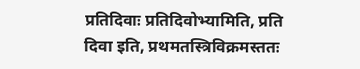प्रतिदिवाः प्रतिदिवोभ्यामिति, प्रति दिवा इति, प्रथमतस्त्रिविक्रमस्ततः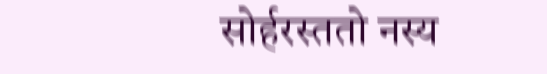सोर्हरस्ततो नस्य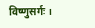विष्णुसर्गः ।